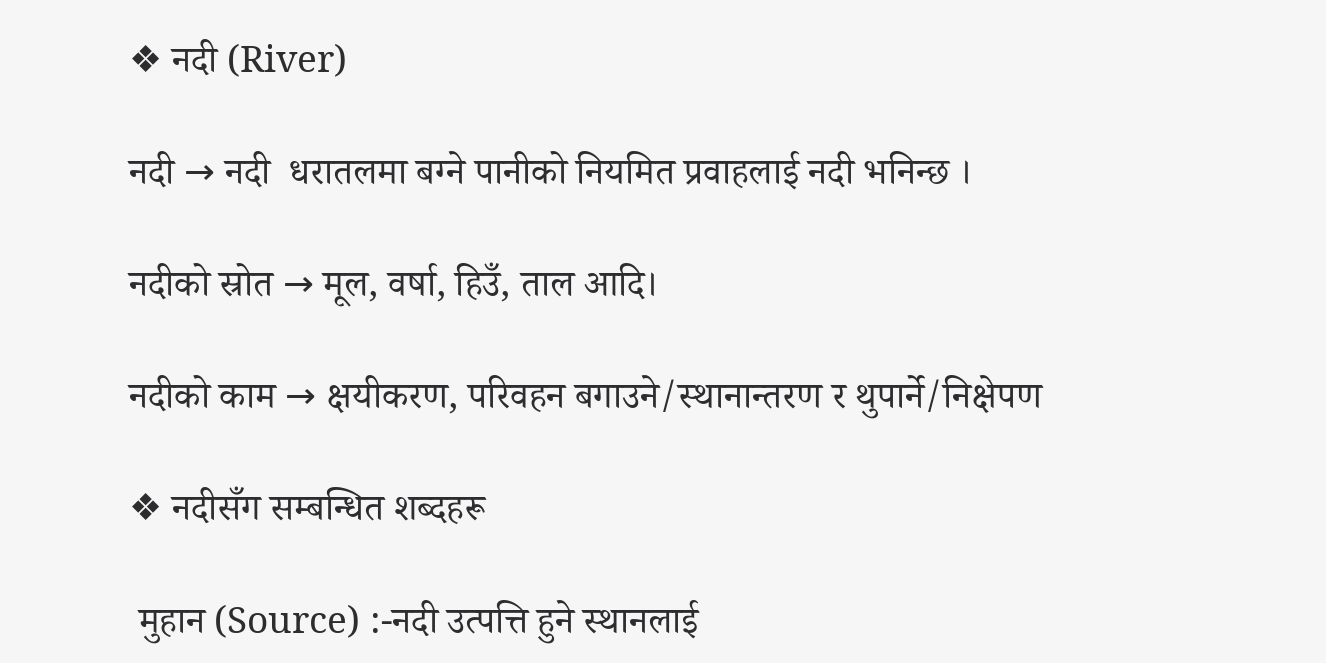❖ नदी (River)

नदी → नदी  धरातलमा बग्ने पानीको नियमित प्रवाहलाई नदी भनिन्छ ।

नदीको स्रोत → मूल, वर्षा, हिउँ, ताल आदि।

नदीको काम → क्षयीकरण, परिवहन बगाउने/स्थानान्तरण र थुपार्ने/निक्षेपण

❖ नदीसँग सम्बन्धित शब्दहरू

 मुहान (Source) :-नदी उत्पत्ति हुने स्थानलाई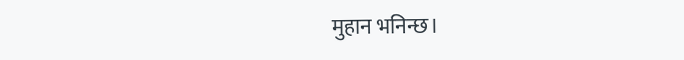मुहान भनिन्छ।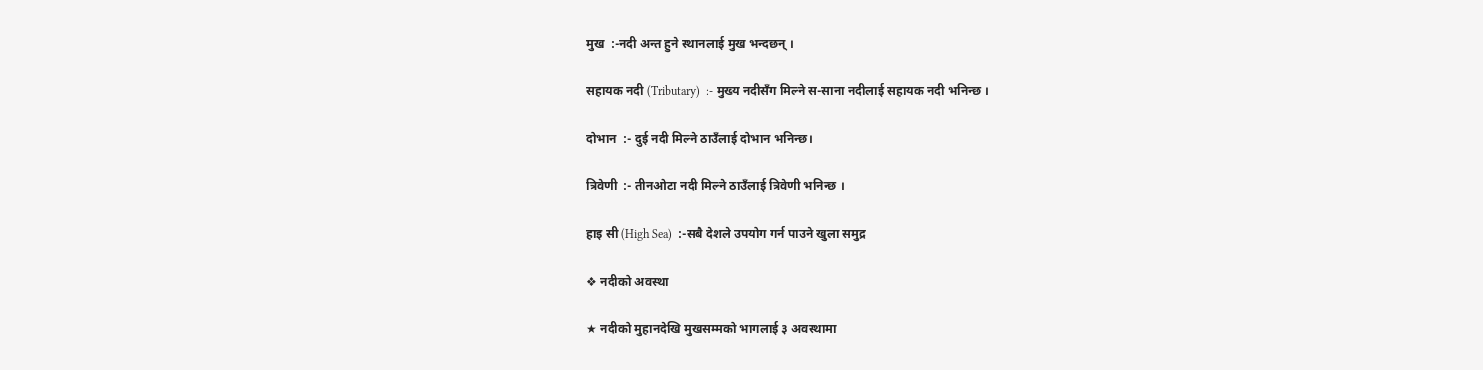मुख  :-नदी अन्त हुने स्थानलाई मुख भन्दछन् ।

सहायक नदी (Tributary)  :- मुख्य नदीसँग मिल्ने स-साना नदीलाई सहायक नदी भनिन्छ ।

दोभान  :- दुई नदी मिल्ने ठाउँलाई दोभान भनिन्छ।

त्रिवेणी  :- तीनओटा नदी मिल्ने ठाउँलाई त्रिवेणी भनिन्छ ।

हाइ सी (High Sea)  :-सबै देशले उपयोग गर्न पाउने खुला समुद्र

❖ नदीको अवस्था

★ नदीको मुहानदेखि मुखसम्मको भागलाई ३ अवस्थामा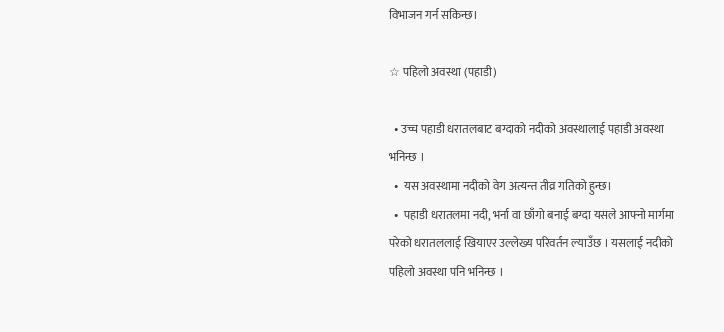विभाजन गर्न सकिन्छ।

☆ पहिलो अवस्था (पहाडी)

  • उच्च पहाडी धरातलबाट बग्दाको नदीको अवस्थालाई पहाडी अवस्था भनिन्छ ।
  •  यस अवस्थामा नदीको वेग अत्यन्त तीव्र गतिको हुन्छ।
  •  पहाडी धरातलमा नदी, भर्ना वा छाँगो बनाई बग्दा यसले आफ्नो मार्गमा परेको धरातललाई खियाएर उल्लेख्य परिवर्तन ल्याउँछ । यसलाई नदीको पहिलो अवस्था पनि भनिन्छ ।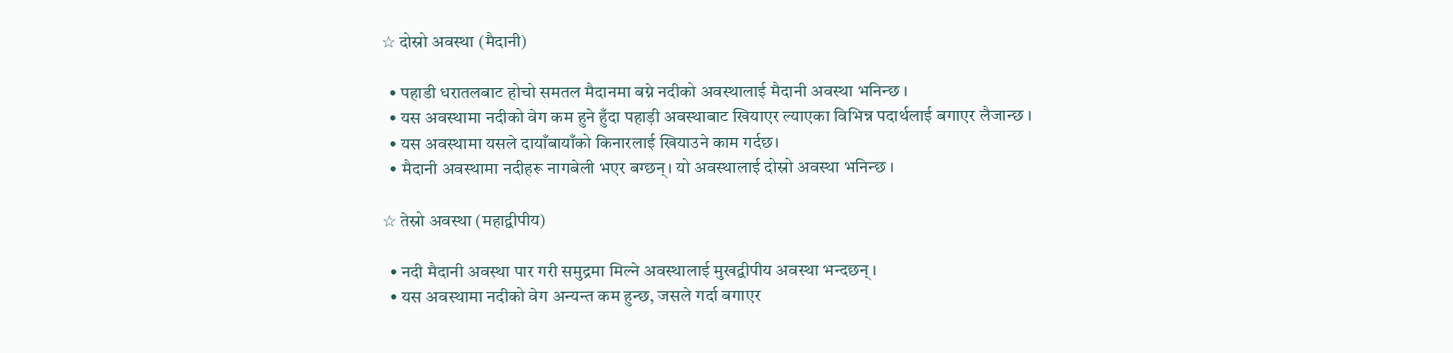☆ दोस्रो अवस्था (मैदानी)

  • पहाडी धरातलबाट होचो समतल मैदानमा बग्ने नदीको अवस्थालाई मैदानी अवस्था भनिन्छ ।
  • यस अवस्थामा नदीको वेग कम हुने हुँदा पहाड़ी अवस्थाबाट खियाएर ल्याएका विभिन्न पदार्थलाई बगाएर लैजान्छ ।
  • यस अवस्थामा यसले दायाँबायाँको किनारलाई खियाउने काम गर्दछ।
  • मैदानी अवस्थामा नदीहरू नागबेली भएर बग्छन्। यो अवस्थालाई दोस्रो अवस्था भनिन्छ ।

☆ तेस्रो अवस्था (महाद्वीपीय)

  • नदी मैदानी अवस्था पार गरी समुद्रमा मिल्ने अवस्थालाई मुखद्वीपीय अवस्था भन्दछन् ।
  • यस अवस्थामा नदीको वेग अन्यन्त कम हुन्छ, जसले गर्दा बगाएर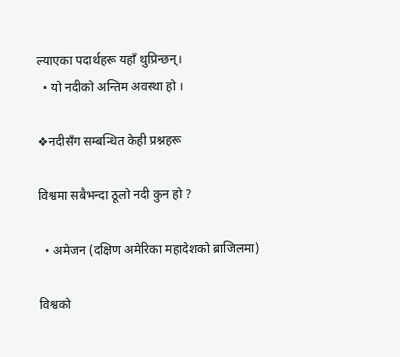ल्याएका पदार्थहरू यहाँ थुप्रिन्छन्।
  • यो नदीको अन्तिम अवस्था हो ।

❖नदीसँग सम्बन्धित केही प्रश्नहरू

विश्वमा सबैभन्दा ठूलो नदी कुन हो ?

  • अमेजन (दक्षिण अमेरिका महादेशको ब्राजिलमा)

विश्वको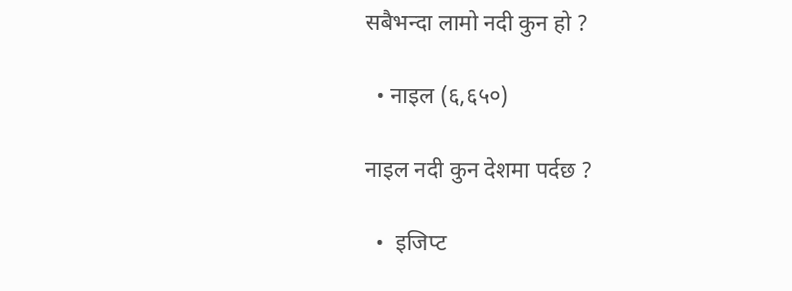सबैभन्दा लामो नदी कुन हो ?

  • नाइल (६,६५०)

नाइल नदी कुन देशमा पर्दछ ?

  •  इजिप्ट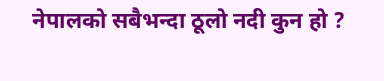नेपालको सबैभन्दा ठूलो नदी कुन हो ?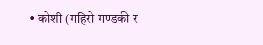• कोशी (गहिरो गण्डकी र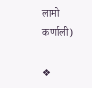लामो कर्णाली)

❖